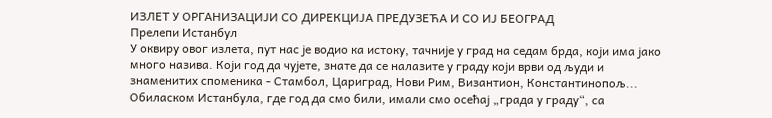ИЗЛЕТ У ОРГАНИЗАЦИЈИ СО ДИРЕКЦИЈА ПРЕДУЗЕЋА И СО ИЈ БЕОГРАД
Прелепи Истанбул
У оквиру овог излета, пут нас је водио ка истоку, тачније у град на седам брда, који има јако много назива. Који год да чујете, знате да се налазите у граду који врви од људи и знаменитих споменика - Стамбол, Цариград, Нови Рим, Византион, Константинопољ...
Обиласком Истанбула, где год да смо били, имали смо осећај „града у граду“, са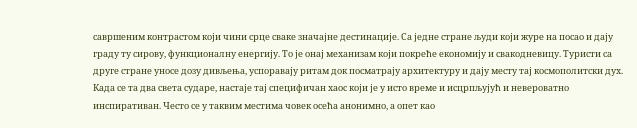савршеним контрастом који чини срце сваке значајне дестинације. Са једне стране људи који журе на посао и дају граду ту сирову, функционалну енергију. То је онај механизам који покреће економију и свакодневицу. Туристи са друге стране уносе дозу дивљења, успоравају ритам док посматрају архитектуру и дају месту тај космополитски дух.
Када се та два света сударе, настаје тај специфичан хаос који је у исто време и исцрпљујућ и невероватно инспиративан. Често се у таквим местима човек осећа анонимно, а опет као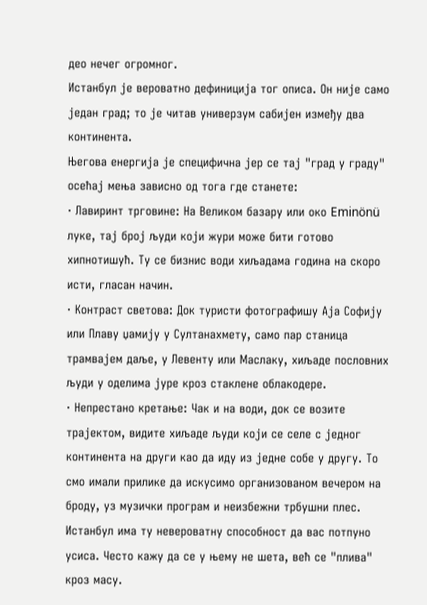део нечег огромног.
Истанбул је вероватно дефиниција тог описа. Он није само један град; то је читав универзум сабијен између два континента.
Његова енергија је специфична јер се тај "град у граду" осећај мења зависно од тога где станете:
· Лавиринт трговине: На Великом базару или око Eminönü луке, тај број људи који жури може бити готово хипнотишућ. Ту се бизнис води хиљадама година на скоро исти, гласан начин.
· Контраст светова: Док туристи фотографишу Аја Софију или Плаву џамију у Султанахмету, само пар станица трамвајем даље, у Левенту или Маслаку, хиљаде пословних људи у оделима јуре кроз стаклене облакодере.
· Непрестано кретање: Чак и на води, док се возите трајектом, видите хиљаде људи који се селе с једног континента на други као да иду из једне собе у другу. То смо имали прилике да искусимо организованом вечером на броду, уз музички програм и неизбежни трбушни плес.
Истанбул има ту невероватну способност да вас потпуно усиса. Често кажу да се у њему не шета, већ се "плива" кроз масу.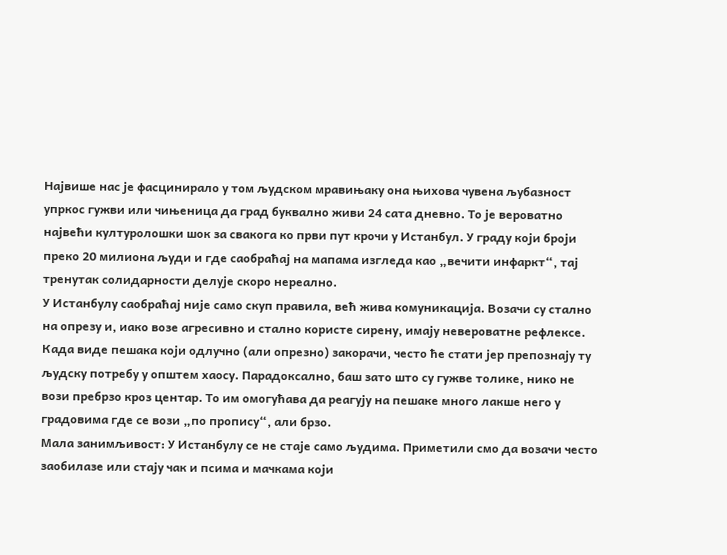Највише нас је фасцинирало у том људском мравињаку она њихова чувена љубазност упркос гужви или чињеница да град буквално живи 24 сата дневно. То је вероватно највећи културолошки шок за свакога ко први пут крочи у Истанбул. У граду који броји преко 20 милиона људи и где саобраћај на мапама изгледа као „вечити инфаркт“, тај тренутак солидарности делује скоро нереално.
У Истанбулу саобраћај није само скуп правила, већ жива комуникација. Возачи су стално на опрезу и, иако возе агресивно и стално користе сирену, имају невероватне рефлексе. Када виде пешака који одлучно (али опрезно) закорачи, често ће стати јер препознају ту људску потребу у општем хаосу. Парадоксално, баш зато што су гужве толике, нико не вози пребрзо кроз центар. То им омогућава да реагују на пешаке много лакше него у градовима где се вози „по пропису“, али брзо.
Мала занимљивост: У Истанбулу се не стаје само људима. Приметили смо да возачи често заобилазе или стају чак и псима и мачкама који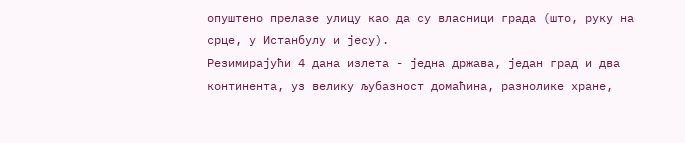опуштено прелазе улицу као да су власници града (што, руку на срце, у Истанбулу и јесу).
Резимирајући 4 дана излета - једна држава, један град и два континента, уз велику љубазност домаћина, разнолике хране,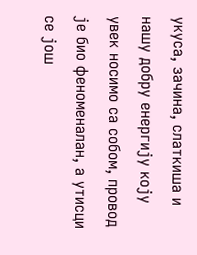укуса, зачина, слаткиша и нашу добру енергију коју увек носимо са собом, провод је био феноменалан, а утисци се још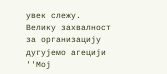увек слежу.
Велику захвалност за организацију дугујемо агецији ''Мој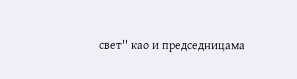свет'' као и председницама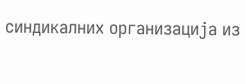синдикалних организација из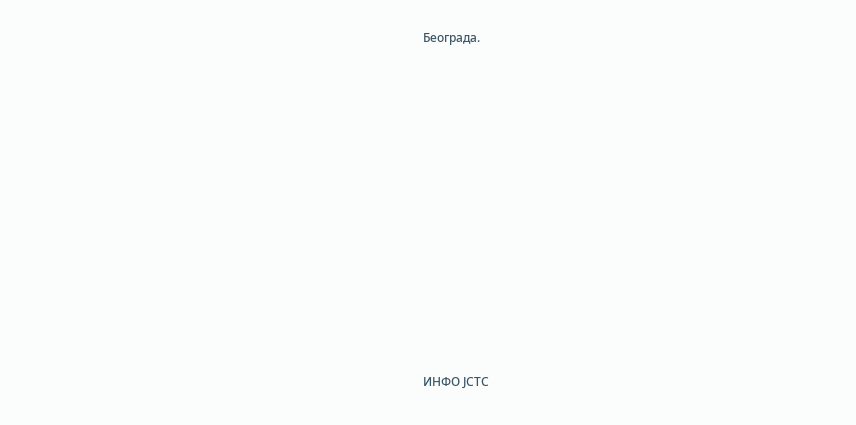Београда.




















ИНФО ЈСТС